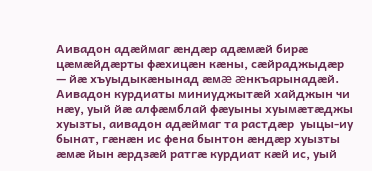Аивадон адæймаг æндæр адæмæй бирæ цæмæйдæрты фæхицæн кæны, сæйраджыдæр — йæ хъуыдыкæнынад æмæ æнкъарынадæй. Аивадон курдиаты миниуджытæй хайджын чи нæу, уый йæ алфæмблай фæуыны хуымæтæджы хуызты, аивадон адæймаг та растдæр  уыцы-иу бынат, гæнæн ис фена бынтон æндæр хуызты æмæ йын æрдзæй ратгæ курдиат кæй ис, уый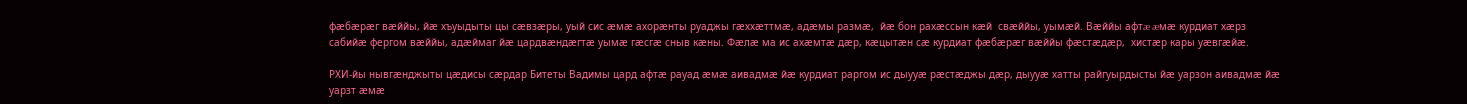фæбæрæг вæййы, йæ хъуыдыты цы сæвзæры, уый сис æмæ ахорæнты руаджы гæххæттмæ, адæмы размæ,  йæ бон рахæссын кæй  свæййы, уымæй. Вæййы афтæ æмæ курдиат хæрз сабийæ фергом вæййы, адæймаг йæ цардвæндæгтæ уымæ гæсгæ сныв кæны. Фæлæ ма ис ахæмтæ дæр, кæцытæн сæ курдиат фæбæрæг вæййы фæстæдæр,  хистæр кары уæвгæйæ.

РХИ-йы нывгæнджыты цæдисы сæрдар Битеты Вадимы цард афтæ рауад æмæ аивадмæ йæ курдиат раргом ис дыууæ рæстæджы дæр, дыууæ хатты райгуырдысты йæ уарзон аивадмæ йæ уарзт æмæ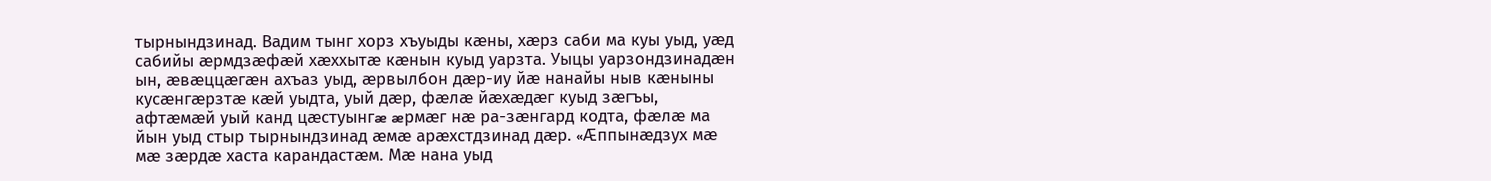тырнындзинад. Вадим тынг хорз хъуыды кæны, хæрз саби ма куы уыд, уæд сабийы æрмдзæфæй хæххытæ кæнын куыд уарзта. Уыцы уарзондзинадæн ын, æвæццæгæн ахъаз уыд, æрвылбон дæр-иу йæ нанайы ныв кæныны кусæнгæрзтæ кæй уыдта, уый дæр, фæлæ йæхæдæг куыд зæгъы, афтæмæй уый канд цæстуынгæ æрмæг нæ ра-зæнгард кодта, фæлæ ма йын уыд стыр тырнындзинад æмæ арæхстдзинад дæр. «Æппынæдзух мæ мæ зæрдæ хаста карандастæм. Мæ нана уыд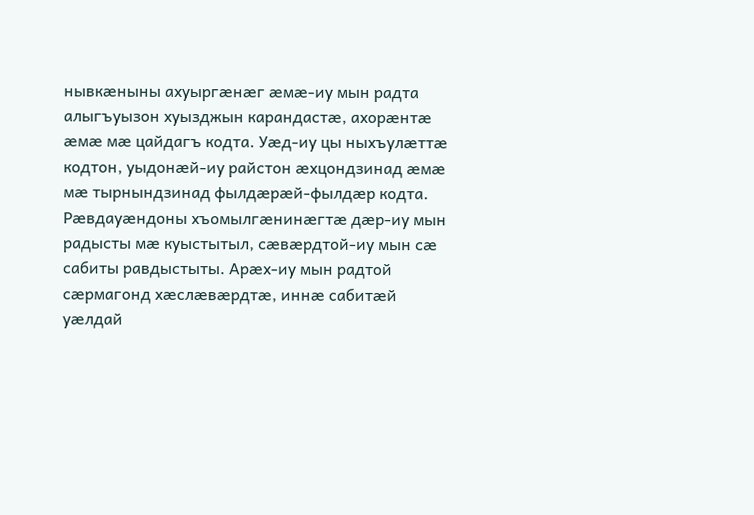нывкæныны ахуыргæнæг æмæ-иу мын радта алыгъуызон хуызджын карандастæ, ахорæнтæ æмæ мæ цайдагъ кодта. Уæд-иу цы ныхъулæттæ кодтон, уыдонæй-иу райстон æхцондзинад æмæ мæ тырнындзинад фылдæрæй-фылдæр кодта. Рæвдауæндоны хъомылгæнинæгтæ дæр-иу мын радысты мæ куыстытыл, сæвæрдтой-иу мын сæ сабиты равдыстыты. Арæх-иу мын радтой сæрмагонд хæслæвæрдтæ, иннæ сабитæй уæлдай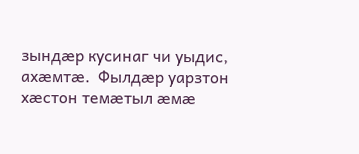зындæр кусинаг чи уыдис, ахæмтæ.  Фылдæр уарзтон хæстон темæтыл æмæ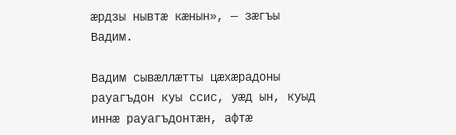æрдзы нывтæ кæнын», — зæгъы Вадим.

Вадим сывæллæтты цæхæрадоны рауагъдон куы ссис, уæд ын, куыд   иннæ рауагъдонтæн, афтæ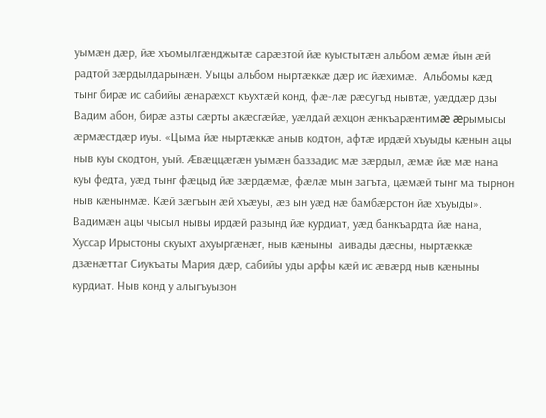уымæн дæр, йæ хъомылгæнджытæ сарæзтой йæ куыстытæн альбом æмæ йын æй радтой зæрдылдарынæн. Уыцы альбом ныртæккæ дæр ис йæхимæ.  Альбомы кæд тынг бирæ ис сабийы æнарæхст къухтæй конд, фæ-лæ рæсугъд нывтæ, уæддæр дзы Вадим абон, бирæ азты сæрты акæсгæйæ, уæлдай æхцон æнкъарæнтимæ æрымысы æрмæстдæр иуы. «Цыма йæ ныртæккæ аныв кодтон, афтæ ирдæй хъуыды кæнын ацы ныв куы скодтон, уый. Æвæццæгæн уымæн баззадис мæ зæрдыл, æмæ йæ мæ нана куы федта, уæд тынг фæцыд йæ зæрдæмæ, фæлæ мын загъта, цæмæй тынг ма тырнон ныв кæнынмæ. Кæй зæгъын æй хъæуы, æз ын уæд нæ бамбæрстон йæ хъуыды».  Вадимæн ацы чысыл нывы ирдæй разынд йæ курдиат, уæд банкъардта йæ нана, Хуссар Ирыстоны скуыхт ахуыргæнæг, ныв кæныны  аивады дæсны, ныртæккæ дзæнæттаг Сиукъаты Мария дæр, сабийы уды арфы кæй ис æвæрд ныв кæныны курдиат. Ныв конд у алыгъуызон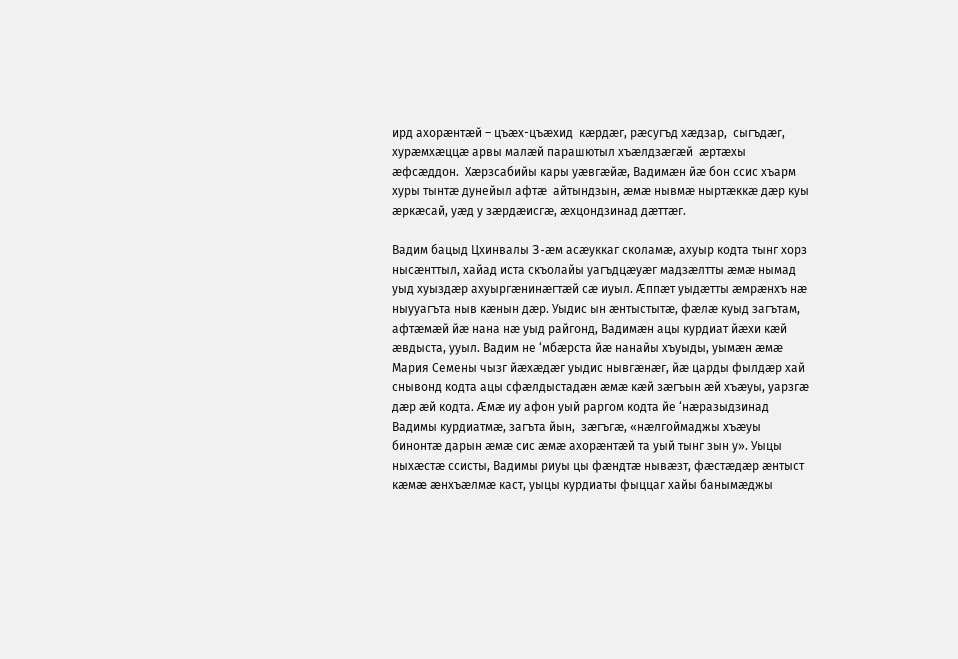ирд ахорæнтæй – цъæх-цъæхид  кæрдæг, рæсугъд хæдзар,  сыгъдæг,  хурæмхæццæ арвы малæй парашютыл хъæлдзæгæй  æртæхы æфсæддон.  Хæрзсабийы кары уæвгæйæ, Вадимæн йæ бон ссис хъарм хуры тынтæ дунейыл афтæ  айтындзын, æмæ нывмæ ныртæккæ дæр куы æркæсай, уæд у зæрдæисгæ, æхцондзинад дæттæг.

Вадим бацыд Цхинвалы 3-æм асæуккаг сколамæ, ахуыр кодта тынг хорз нысæнттыл, хайад иста скъолайы уагъдцæуæг мадзæлтты æмæ нымад уыд хуыздæр ахуыргæнинæгтæй сæ иуыл. Æппæт уыдæтты æмрæнхъ нæ ныууагъта ныв кæнын дæр. Уыдис ын æнтыстытæ, фæлæ куыд загътам, афтæмæй йæ нана нæ уыд райгонд, Вадимæн ацы курдиат йæхи кæй æвдыста, ууыл. Вадим не ‘мбæрста йæ нанайы хъуыды, уымæн æмæ Мария Семены чызг йæхæдæг уыдис нывгæнæг, йæ царды фылдæр хай снывонд кодта ацы сфæлдыстадæн æмæ кæй зæгъын æй хъæуы, уарзгæ дæр æй кодта. Æмæ иу афон уый раргом кодта йе ‘нæразыдзинад Вадимы курдиатмæ, загъта йын,  зæгъгæ, «нæлгоймаджы хъæуы бинонтæ дарын æмæ сис æмæ ахорæнтæй та уый тынг зын у». Уыцы ныхæстæ ссисты, Вадимы риуы цы фæндтæ нывæзт, фæстæдæр æнтыст кæмæ æнхъæлмæ каст, уыцы курдиаты фыццаг хайы банымæджы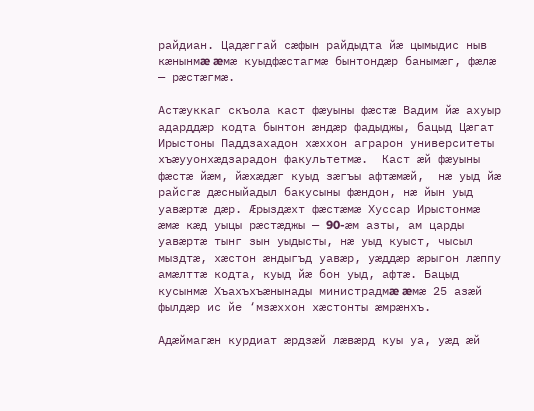райдиан. Цадæггай сæфын райдыдта йæ цымыдис ныв кæнынмæ æмæ куыдфæстагмæ бынтондæр банымæг, фæлæ — рæстæгмæ.

Астæуккаг скъола каст фæуыны фæстæ Вадим йæ ахуыр адарддæр кодта бынтон æндæр фадыджы, бацыд Цæгат Ирыстоны Паддзахадон хæххон аграрон университеты хъæууонхæдзарадон факультетмæ.  Каст æй фæуыны фæстæ йæм, йæхæдæг куыд зæгъы афтæмæй,  нæ уыд йæ райсгæ дæсныйадыл бакусыны фæндон, нæ йын уыд уавæртæ дæр. Æрыздæхт фæстæмæ Хуссар Ирыстонмæ æмæ кæд уыцы рæстæджы — 90-æм азты, ам царды уавæртæ тынг зын уыдысты, нæ уыд куыст, чысыл мыздтæ, хæстон æндыгъд уавæр, уæддæр æрыгон лæппу амæлттæ кодта, куыд йæ бон уыд, афтæ. Бацыд кусынмæ Хъахъхъæнынады министрадмæ æмæ 25 азæй фылдæр ис йе ‘мзæххон хæстонты æмрæнхъ.

Адæймагæн курдиат æрдзæй лæвæрд куы уа, уæд æй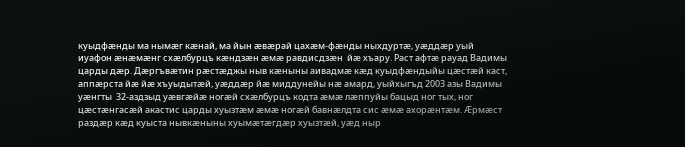куыдфæнды ма нымæг кæнай, ма йын æвæрай цахæм-фæнды ныхдуртæ, уæддæр уый иуафон æнæмæнг схæлбурцъ кæндзæн æмæ равдисдзæн  йæ хъару. Раст афтæ рауад Вадимы царды дæр. Дæргъвæтин рæстæджы ныв кæныны аивадмæ кæд куыдфæндыйы цæстæй каст, аппæрста йæ йæ хъуыдытæй, уæддæр йæ миддунейы нæ амард, уыйхыгъд 2003 азы Вадимы уæнгты  32-аздзыд уæвгæйæ ногæй схæлбурцъ кодта æмæ лæппуйы бацыд ног тых, ног цæстæнгасæй акастис царды хуызтæм æмæ ногæй бавнæлдта сис æмæ ахорæнтæм. Æрмæст раздæр кæд куыста нывкæныны хуымæтæгдæр хуызтæй, уæд ныр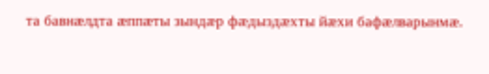та бавнæлдта æппæты зындæр фæдыздæхты йæхи бафæлварынмæ.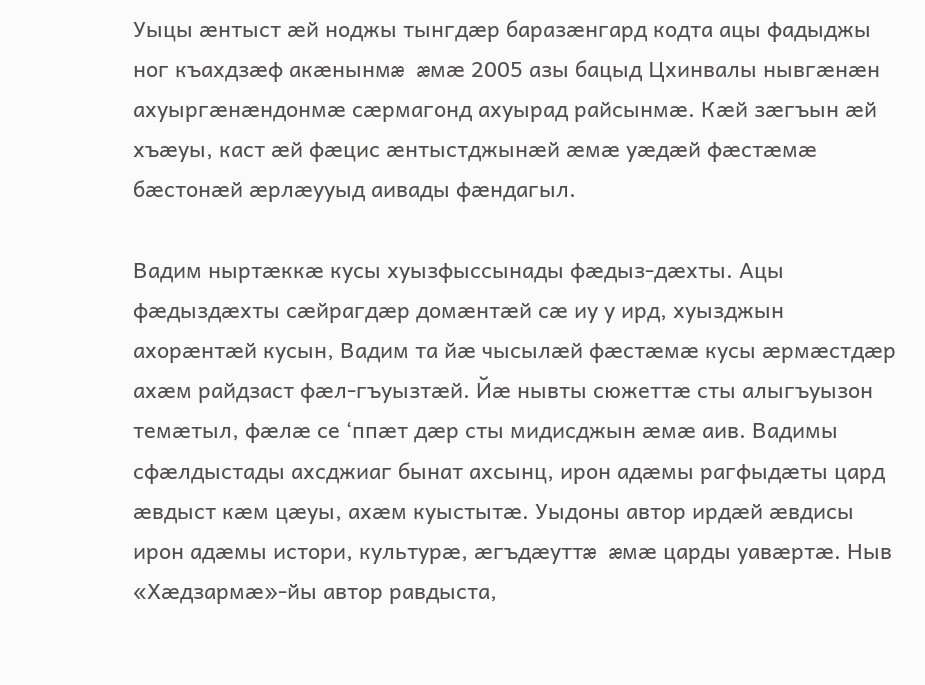Уыцы æнтыст æй ноджы тынгдæр баразæнгард кодта ацы фадыджы ног къахдзæф акæнынмæ æмæ 2005 азы бацыд Цхинвалы нывгæнæн ахуыргæнæндонмæ сæрмагонд ахуырад райсынмæ. Кæй зæгъын æй хъæуы, каст æй фæцис æнтыстджынæй æмæ уæдæй фæстæмæ бæстонæй æрлæууыд аивады фæндагыл.

Вадим ныртæккæ кусы хуызфыссынады фæдыз-дæхты. Ацы фæдыздæхты сæйрагдæр домæнтæй сæ иу у ирд, хуызджын ахорæнтæй кусын, Вадим та йæ чысылæй фæстæмæ кусы æрмæстдæр ахæм райдзаст фæл-гъуызтæй. Йæ нывты сюжеттæ сты алыгъуызон темæтыл, фæлæ се ‘ппæт дæр сты мидисджын æмæ аив. Вадимы сфæлдыстады ахсджиаг бынат ахсынц, ирон адæмы рагфыдæты цард æвдыст кæм цæуы, ахæм куыстытæ. Уыдоны автор ирдæй æвдисы ирон адæмы истори, культурæ, æгъдæуттæ æмæ царды уавæртæ. Ныв «Хæдзармæ»-йы автор равдыста,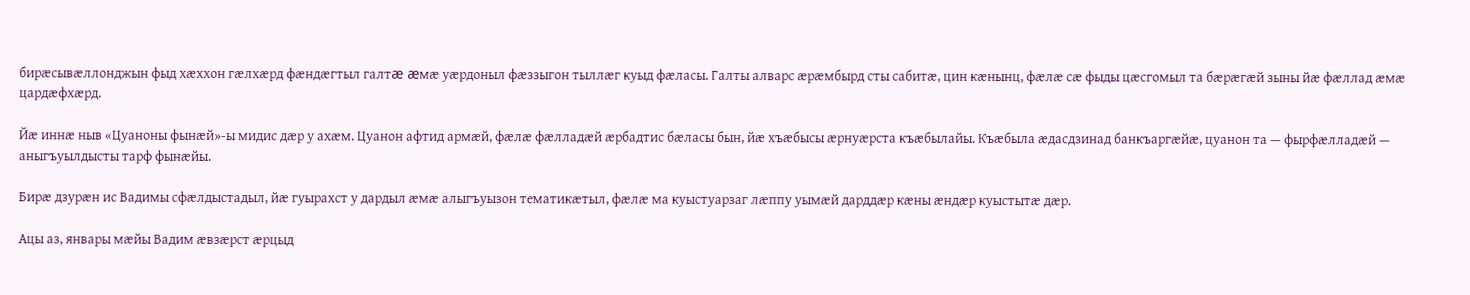бирæсывæллонджын фыд хæххон гæлхæрд фæндæгтыл галтæ æмæ уæрдоныл фæззыгон тыллæг куыд фæласы. Галты алварс æрæмбырд сты сабитæ, цин кæнынц, фæлæ сæ фыды цæсгомыл та бæрæгæй зыны йæ фæллад æмæ   цардæфхæрд.

Йæ иннæ ныв «Цуаноны фынæй»-ы мидис дæр у ахæм. Цуанон афтид армæй, фæлæ фæлладæй æрбадтис бæласы бын, йæ хъæбысы æрнуæрста къæбылайы. Къæбыла æдасдзинад банкъаргæйæ, цуанон та — фырфæлладæй — аныгъуылдысты тарф фынæйы.

Бирæ дзурæн ис Вадимы сфæлдыстадыл, йæ гуырахст у дардыл æмæ алыгъуызон тематикæтыл, фæлæ ма куыстуарзаг лæппу уымæй дарддæр кæны æндæр куыстытæ дæр.

Ацы аз, январы мæйы Вадим æвзæрст æрцыд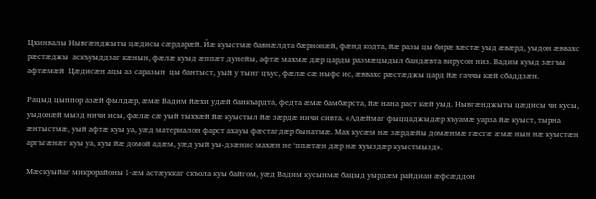Цхинвалы Нывгæнджыты цæдисы сæрдарæй. Йæ куыстмæ бавнæлдта бæрнонæй, фæнд кодта, йæ разы цы бирæ хæстæ уыд æвæрд, уыдон æввахс рæстæджы  аскъуыддзаг кæнын, фæлæ куыд æппæт дунейы, афтæ махмæ дæр царды размæцыдыл бандæвта вирусон низ. Вадим куыд зæгъы  афтæмæй  Цæдисæн ацы аз саразын  цы бантыст, уый у тынг цъус, фæлæ сæ ныфс ис, æввахс рæстæджы цард йæ гаччы кæй сбаддзæн.

Рацыд цыппор азæй фылдæр, æмæ Вадим йæхи удæй банкъардта, федта æмæ бамбæрста, йæ нана раст кæй уыд. Нывгæнджыты цæдисы чи кусы, уыдонæй мызд ничи исы, фæлæ сæ уый тыххæй йæ куыстыл йæ зæрдæ ничи сивта. «Адæймаг фыццаджыдæр хъуамæ уарза йæ куыст, тырна æнтыстмæ, уый афтæ куы уа, уæд материалон фарст ахауы фæстагдæр бынатмæ. Мах кусæм нæ зæрдæйы домæнмæ гæсгæ æмæ нын нæ куыстæн аргъгæнæг куы уа, куы йæ домой адæм, уæд уый уы-дзæнис махæн не ‘ппæтæн дæр нæ хуыздæр куыстмызд».

Мæскуыйаг микрорайоны 1-æм астæуккаг скъола куы байгом, уæд Вадим кусынмæ бацыд уырдæм райдиан æфсæддон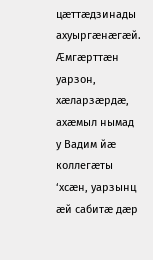цæттæдзинады  ахуыргæнæгæй. Æмгæрттæн уарзон, хæларзæрдæ, ахæмыл нымад  у Вадим йæ коллегæты ‘хсæн, уарзынц æй сабитæ дæр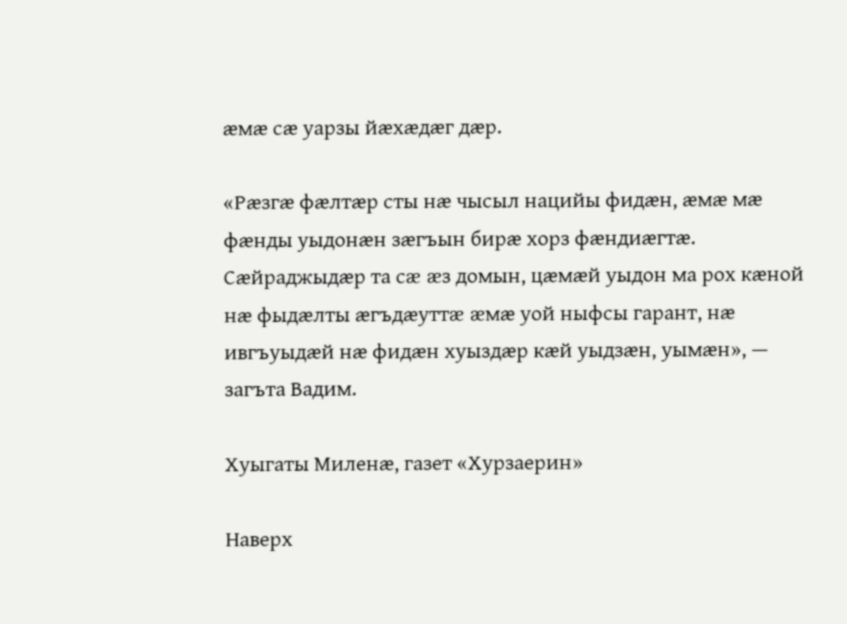æмæ сæ уарзы йæхæдæг дæр.

«Рæзгæ фæлтæр сты нæ чысыл нацийы фидæн, æмæ мæ фæнды уыдонæн зæгъын бирæ хорз фæндиæгтæ. Сæйраджыдæр та сæ æз домын, цæмæй уыдон ма рох кæной нæ фыдæлты æгъдæуттæ æмæ уой ныфсы гарант, нæ ивгъуыдæй нæ фидæн хуыздæр кæй уыдзæн, уымæн», — загъта Вадим.

Хуыгаты Миленæ, газет «Хурзаерин»

Наверх